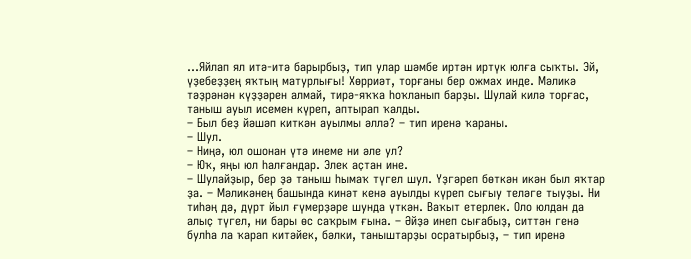...Яйлап ял итә-итә барырбыҙ, тип улар шәмбе иртән иртүк юлға сыҡты. Эй, үҙебеҙҙең яҡтың матурлығы! Хөрриәт, торғаны бер ожмах инде. Мәликә тәҙрәнән күҙҙәрен алмай, тирә-яҡҡа һоҡланып барҙы. Шулай килә торғас, таныш ауыл исемен күреп, аптырап ҡалды.
– Был беҙ йәшәп киткән ауылмы әллә? – тип иренә ҡараны.
– Шул.
– Ниңә, юл ошонан үтә инеме ни әле ул?
– Юҡ, яңы юл һалғандар. Элек аҫтан ине.
– Шулайҙыр, бер ҙә таныш һымаҡ түгел шул. Үҙгәреп бөткән икән был яҡтар ҙа. – Мәликәнең башында кинәт кенә ауылды күреп сығыу теләге тыуҙы. Ни тиһәң дә, дүрт йыл ғүмерҙәре шунда үткән. Ваҡыт етерлек. Оло юлдан да алыҫ түгел, ни бары өс саҡрым ғына. – Әйҙә инеп сығабыҙ, ситтән генә булһа ла ҡарап китәйек, бәлки, таныштарҙы осратырбыҙ, – тип иренә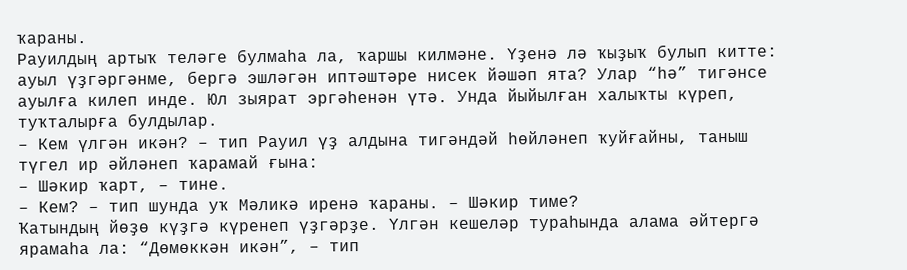ҡараны.
Рауилдың артыҡ теләге булмаһа ла, ҡаршы килмәне. Үҙенә лә ҡыҙыҡ булып китте: ауыл үҙгәргәнме, бергә эшләгән иптәштәре нисек йәшәп ята? Улар “һә” тигәнсе ауылға килеп инде. Юл зыярат эргәһенән үтә. Унда йыйылған халыҡты күреп, туҡталырға булдылар.
– Кем үлгән икән? – тип Рауил үҙ алдына тигәндәй һөйләнеп ҡуйғайны, таныш түгел ир әйләнеп ҡарамай ғына:
– Шәкир ҡарт, – тине.
– Кем? – тип шунда уҡ Мәликә иренә ҡараны. – Шәкир тиме?
Ҡатындың йөҙө күҙгә күренеп үҙгәрҙе. Үлгән кешеләр тураһында алама әйтергә ярамаһа ла: “Дөмөккән икән”, – тип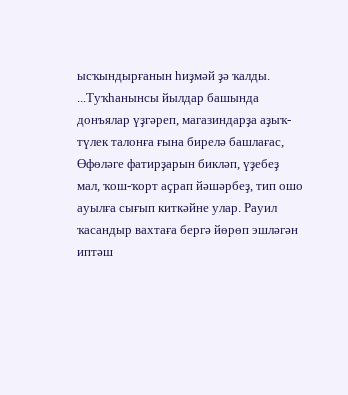ысҡындырғанын һиҙмәй ҙә ҡалды.
...Туҡһанынсы йылдар башында донъялар үҙгәреп, магазиндарҙа аҙыҡ-түлек талонға ғына бирелә башлағас, Өфөләге фатирҙарын бикләп, үҙебеҙ мал, ҡош-ҡорт аҫрап йәшәрбеҙ, тип ошо ауылға сығып киткәйне улар. Рауил ҡасандыр вахтаға бергә йөрөп эшләгән иптәш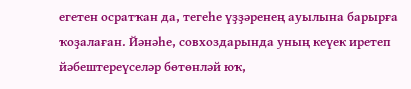егетен осратҡан да, тегеһе үҙҙәренең ауылына барырға ҡоҙалаған. Йәнәһе, совхоздарында уның кеүек иретеп йәбештереүселәр бөтөнләй юҡ,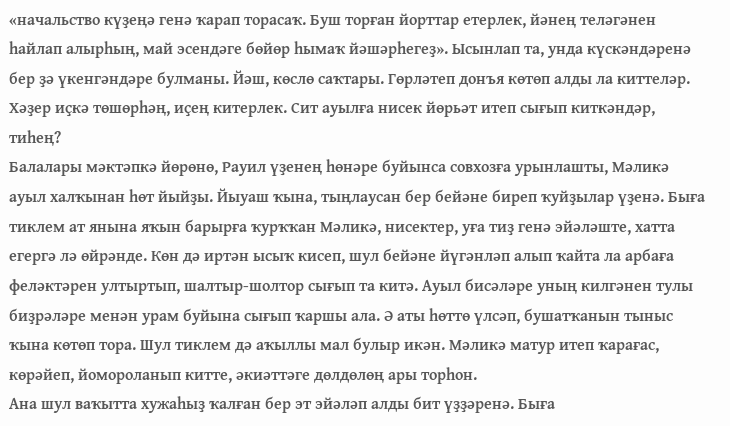«начальство күҙеңә генә ҡарап торасаҡ. Буш торған йорттар етерлек, йәнең теләгәнен һайлап алырһың, май эсендәге бөйөр һымаҡ йәшәрһегеҙ». Ысынлап та, унда күскәндәренә бер ҙә үкенгәндәре булманы. Йәш, көслө саҡтары. Гөрләтеп донъя көтөп алды ла киттеләр. Хәҙер иҫкә төшөрһәң, иҫең китерлек. Сит ауылға нисек йөрьәт итеп сығып киткәндәр, тиһең?
Балалары мәктәпкә йөрөнө, Рауил үҙенең һөнәре буйынса совхозға урынлашты, Мәликә ауыл халҡынан һөт йыйҙы. Йыуаш ҡына, тыңлаусан бер бейәне биреп ҡуйҙылар үҙенә. Быға тиклем ат янына яҡын барырға ҡурҡҡан Мәликә, нисектер, уға тиҙ генә эйәләште, хатта егергә лә өйрәнде. Көн дә иртән ысыҡ кисеп, шул бейәне йүгәнләп алып ҡайта ла арбаға феләктәрен ултыртып, шалтыр-шолтор сығып та китә. Ауыл бисәләре уның килгәнен тулы биҙрәләре менән урам буйына сығып ҡаршы ала. Ә аты һөттө үлсәп, бушатҡанын тыныс ҡына көтөп тора. Шул тиклем дә аҡыллы мал булыр икән. Мәликә матур итеп ҡарағас, көрәйеп, йомороланып китте, әкиәттәге дөлдөлөң ары торһон.
Ана шул ваҡытта хужаһыҙ ҡалған бер эт эйәләп алды бит үҙҙәренә. Быға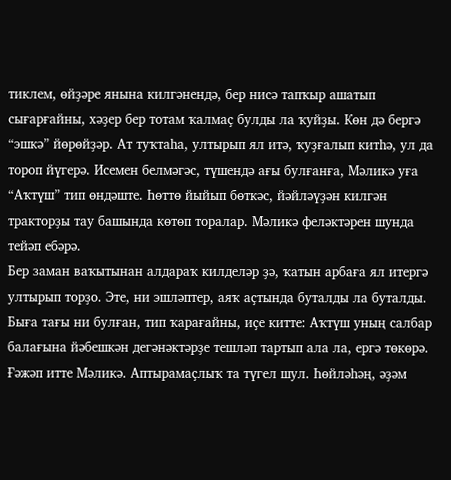тиклем, өйҙәре янына килгәнендә, бер нисә тапҡыр ашатып сығарғайны, хәҙер бер тотам ҡалмаҫ булды ла ҡуйҙы. Көн дә бергә “эшкә” йөрөйҙәр. Ат туҡтаһа, ултырып ял итә, ҡуҙғалып китһә, ул да тороп йүгерә. Исемен белмәгәс, түшендә ағы булғанға, Мәликә уға “Аҡтүш” тип өндәште. Һөттө йыйып бөткәс, йәйләүҙән килгән тракторҙы тау башында көтөп торалар. Мәликә феләктәрен шунда тейәп ебәрә.
Бер заман ваҡытынан алдараҡ килделәр ҙә, ҡатын арбаға ял итергә ултырып торҙо. Эте, ни эшләптер, аяҡ аҫтында буталды ла буталды. Быға тағы ни булған, тип ҡарағайны, иҫе китте: Аҡтүш уның салбар балағына йәбешкән дегәнәктәрҙе тешләп тартып ала ла, ергә төкөрә. Ғәжәп итте Мәликә. Аптырамаҫлыҡ та түгел шул. Һөйләһәң, әҙәм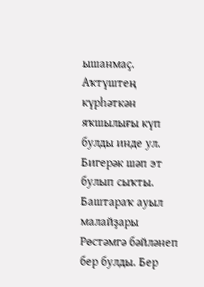ышанмаҫ. Аҡтүштең күрһәткән яҡшылығы күп булды инде ул. Бигерәк шәп эт булып сыҡты.
Баштараҡ ауыл малайҙары Рөстәмгә бәйләнеп бер булды. Бер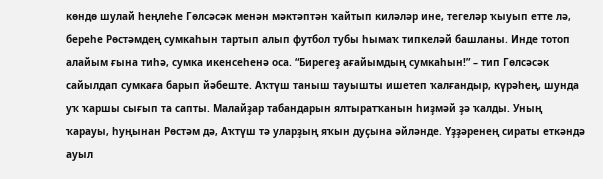көндө шулай һеңлеһе Гөлсәсәк менән мәктәптән ҡайтып киләләр ине, тегеләр ҡыуып етте лә, береһе Рөстәмдең сумкаһын тартып алып футбол тубы һымаҡ типкеләй башланы. Инде тотоп алайым ғына тиһә, сумка икенсеһенә оса. “Бирегеҙ ағайымдың сумкаһын!” – тип Гөлсәсәк сайылдап сумкаға барып йәбеште. Аҡтүш таныш тауышты ишетеп ҡалғандыр, күрәһең, шунда уҡ ҡаршы сығып та сапты. Малайҙар табандарын ялтыратҡанын һиҙмәй ҙә ҡалды. Уның ҡарауы, һуңынан Рөстәм дә, Аҡтүш тә уларҙың яҡын дуҫына әйләнде. Үҙҙәренең сираты еткәндә ауыл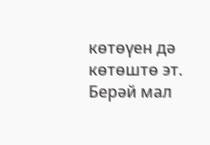көтөүен дә көтөштө эт. Берәй мал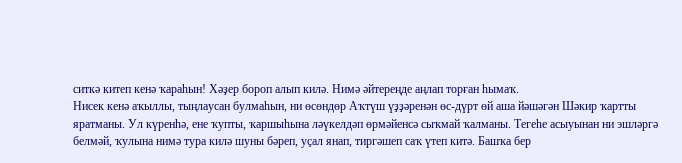ситкә китеп кенә ҡараһын! Хәҙер бороп алып килә. Нимә әйтереңде аңлап торған һымаҡ.
Нисек кенә аҡыллы, тыңлаусан булмаһын, ни өсөндөр Аҡтүш үҙҙәренән өс-дүрт өй аша йәшәгән Шәкир ҡартты яратманы. Ул күренһә, ене ҡупты, ҡаршыһына ләүкелдәп өрмәйенсә сыҡмай ҡалманы. Тегеһе асыуынан ни эшләргә белмәй, ҡулына нимә тура килә шуны бәреп, уҫал янап, тиргәшеп саҡ үтеп китә. Башҡа бер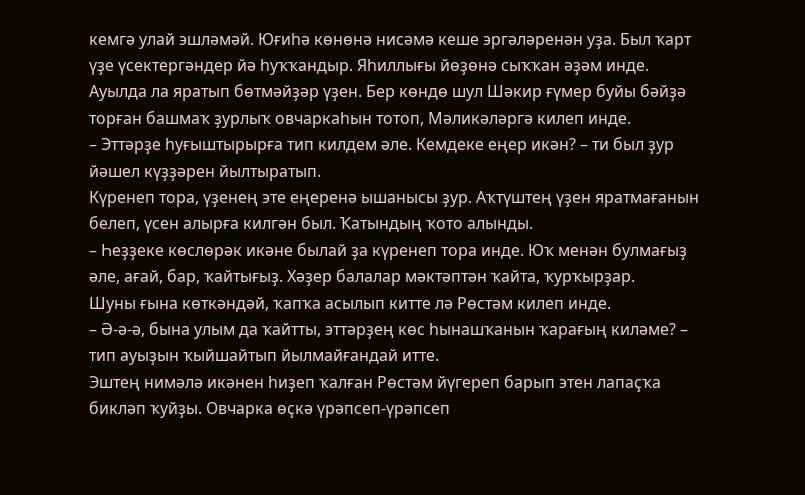кемгә улай эшләмәй. Юғиһә көнөнә нисәмә кеше эргәләренән уҙа. Был ҡарт үҙе үсектергәндер йә һуҡҡандыр. Яһиллығы йөҙөнә сыҡҡан әҙәм инде. Ауылда ла яратып бөтмәйҙәр үҙен. Бер көндө шул Шәкир ғүмер буйы бәйҙә торған башмаҡ ҙурлыҡ овчаркаһын тотоп, Мәликәләргә килеп инде.
– Эттәрҙе һуғыштырырға тип килдем әле. Кемдеке еңер икән? – ти был ҙур йәшел күҙҙәрен йылтыратып.
Күренеп тора, үҙенең эте еңеренә ышанысы ҙур. Аҡтүштең үҙен яратмағанын белеп, үсен алырға килгән был. Ҡатындың ҡото алынды.
– Һеҙҙеке көслөрәк икәне былай ҙа күренеп тора инде. Юҡ менән булмағыҙ әле, ағай, бар, ҡайтығыҙ. Хәҙер балалар мәктәптән ҡайта, ҡурҡырҙар.
Шуны ғына көткәндәй, ҡапҡа асылып китте лә Рөстәм килеп инде.
– Ә-ә-ә, бына улым да ҡайтты, эттәрҙең көс һынашҡанын ҡарағың киләме? – тип ауыҙын ҡыйшайтып йылмайғандай итте.
Эштең нимәлә икәнен һиҙеп ҡалған Рөстәм йүгереп барып этен лапаҫҡа бикләп ҡуйҙы. Овчарка өҫкә үрәпсеп-үрәпсеп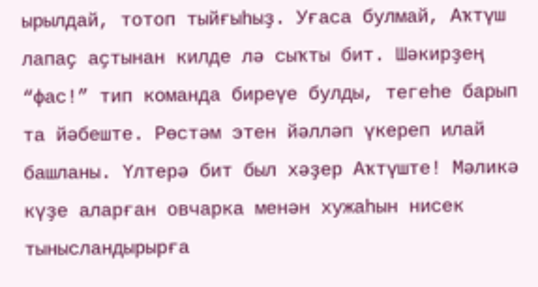ырылдай, тотоп тыйғыһыҙ. Уғаса булмай, Аҡтүш лапаҫ аҫтынан килде лә сыҡты бит. Шәкирҙең “фас!” тип команда биреүе булды, тегеһе барып та йәбеште. Рөстәм этен йәлләп үкереп илай башланы. Үлтерә бит был хәҙер Аҡтүште! Мәликә күҙе аларған овчарка менән хужаһын нисек тынысландырырға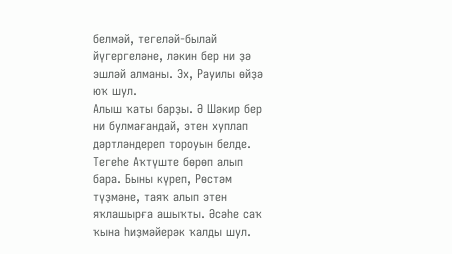белмәй, тегеләй-былай йүгергеләне, ләкин бер ни ҙә эшләй алманы. Эх, Рауилы өйҙә юҡ шул.
Алыш ҡаты барҙы. Ә Шәкир бер ни булмағандай, этен хуплап дәртләндереп тороуын белде. Тегеһе Аҡтүште бөрөп алып бара. Быны күреп, Рөстәм түҙмәне, таяҡ алып этен яҡлашырға ашыҡты. Әсәһе саҡ ҡына һиҙмәйерәк ҡалды шул.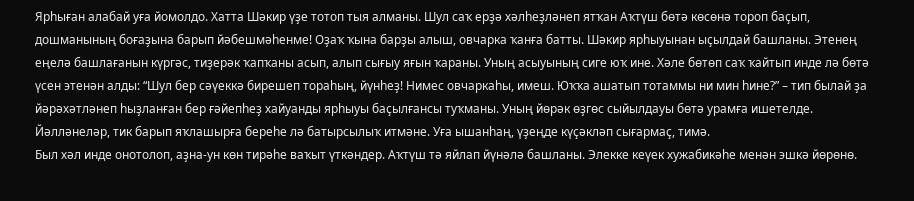Ярһыған алабай уға йомолдо. Хатта Шәкир үҙе тотоп тыя алманы. Шул саҡ ерҙә хәлһеҙләнеп ятҡан Аҡтүш бөтә көсөнә тороп баҫып, дошманының боғаҙына барып йәбешмәһенме! Оҙаҡ ҡына барҙы алыш, овчарка ҡанға батты. Шәкир ярһыуынан ыҫылдай башланы. Этенең еңелә башлағанын күргәс, тиҙерәк ҡапҡаны асып, алып сығыу яғын ҡараны. Уның асыуының сиге юҡ ине. Хәле бөтөп саҡ ҡайтып инде лә бөтә үсен этенән алды: “Шул бер сәүеккә бирешеп тораһың, йүнһеҙ! Нимес овчаркаһы, имеш. Юҡҡа ашатып тотаммы ни мин һине?” – тип былай ҙа йәрәхәтләнеп һыҙланған бер ғәйепһеҙ хайуанды ярһыуы баҫылғансы туҡманы. Уның йөрәк өҙгөс сыйылдауы бөтә урамға ишетелде. Йәлләнеләр, тик барып яҡлашырға береһе лә батырсылыҡ итмәне. Уға ышанһаң, үҙеңде күҫәкләп сығармаҫ, тимә.
Был хәл инде онотолоп, аҙна-ун көн тирәһе ваҡыт үткәндер. Аҡтүш тә яйлап йүнәлә башланы. Элекке кеүек хужабикәһе менән эшкә йөрөнө.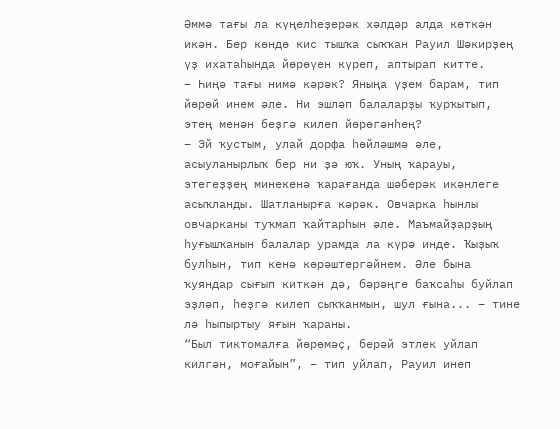Әммә тағы ла күңелһеҙерәк хәлдәр алда көткән икән. Бер көндө кис тышҡа сыҡҡан Рауил Шәкирҙең үҙ ихатаһында йөрөүен күреп, аптырап китте.
– Һиңә тағы нимә кәрәк? Яныңа үҙем барам, тип йөрөй инем әле. Ни эшләп балаларҙы ҡурҡытып, этең менән беҙгә килеп йөрөгәнһең?
– Эй ҡустым, улай дорфа һөйләшмә әле, асыуланырлыҡ бер ни ҙә юҡ. Уның ҡарауы, этегеҙҙең минекенә ҡарағанда шәберәк икәнлеге асыҡланды. Шатланырға кәрәк. Овчарка һынлы овчарканы туҡмап ҡайтарһын әле. Маъмайҙарҙың һуғышҡанын балалар урамда ла күрә инде. Ҡыҙыҡ булһын, тип кенә көрәштергәйнем. Әле бына ҡуяндар сығып киткән дә, бәрәңге баҡсаһы буйлап эҙләп, һеҙгә килеп сыҡҡанмын, шул ғына... – тине лә һыпыртыу яғын ҡараны.
“Был тиктомалға йөрөмәҫ, берәй этлек уйлап килгән, моғайын”, – тип уйлап, Рауил инеп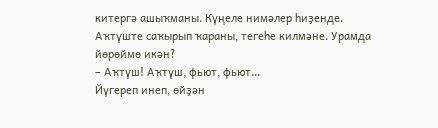китергә ашыҡманы. Күңеле нимәлер һиҙенде. Аҡтүште саҡырып ҡараны, тегеһе килмәне. Урамда йөрөймө икән?
– Аҡтүш! Аҡтүш, фьют, фьют...
Йүгереп инеп, өйҙән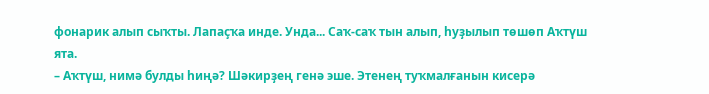фонарик алып сыҡты. Лапаҫҡа инде. Унда... Саҡ-саҡ тын алып, һуҙылып төшөп Аҡтүш ята.
– Аҡтүш, нимә булды һиңә? Шәкирҙең генә эше. Этенең туҡмалғанын кисерә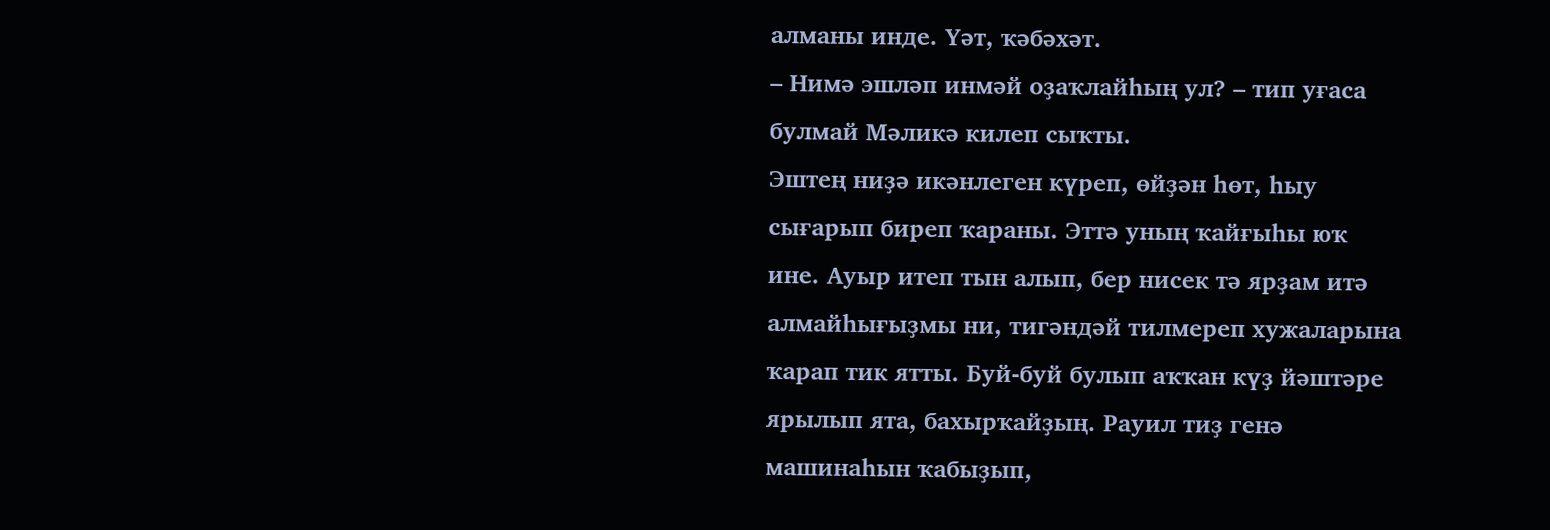алманы инде. Үәт, ҡәбәхәт.
– Нимә эшләп инмәй оҙаҡлайһың ул? – тип уғаса булмай Мәликә килеп сыҡты.
Эштең ниҙә икәнлеген күреп, өйҙән һөт, һыу сығарып биреп ҡараны. Эттә уның ҡайғыһы юҡ ине. Ауыр итеп тын алып, бер нисек тә ярҙам итә алмайһығыҙмы ни, тигәндәй тилмереп хужаларына ҡарап тик ятты. Буй-буй булып аҡҡан күҙ йәштәре ярылып ята, бахырҡайҙың. Рауил тиҙ генә машинаһын ҡабыҙып,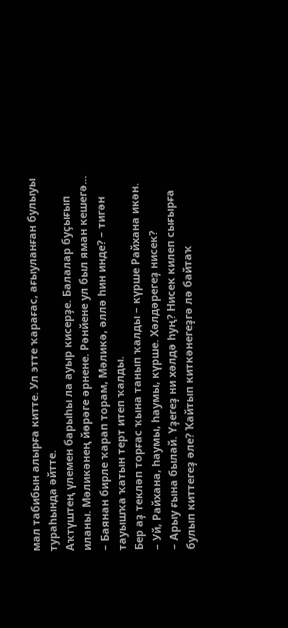мал табибын алырға китте. Ул этте ҡарағас, ағыуланған булыуы тураһында әйтте.
Аҡтүштең үлемен барыһы ла ауыр кисерҙе. Балалар буҫығып иланы. Мәликәнең йөрәге әрнене. Рәнйене ул был яман кешегә...
– Баянан бирле ҡарап торам, Мәликә, әллә һин инде? – тигән тауышҡа ҡатын терт итеп ҡалды.
Бер аҙ текләп торғас ҡына танып ҡалды – күрше Райхана икән.
– Уй, Райхана, һаумы, һаумы, күрше. Хәлдәрегеҙ нисек?
– Арыу ғына былай. Үҙегеҙ ни хәлдә һуң? Нисек килеп сығырға булып киттегеҙ әле? Ҡайтып киткәнегеҙгә лә байтаҡ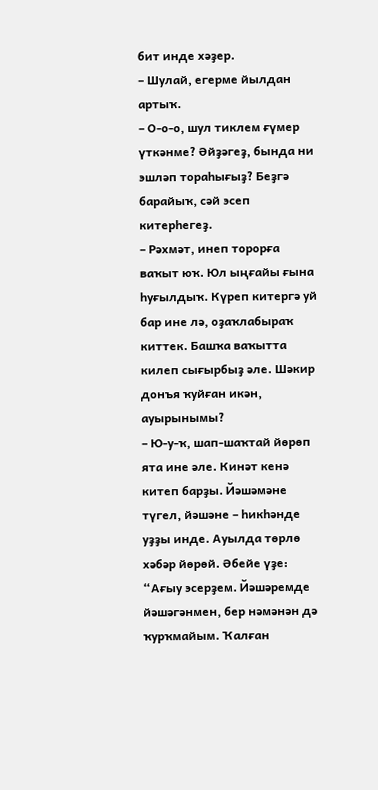бит инде хәҙер.
– Шулай, егерме йылдан артыҡ.
– О-о-о, шул тиклем ғүмер үткәнме? Әйҙәгеҙ, бында ни эшләп тораһығыҙ? Беҙгә барайыҡ, сәй эсеп китерһегеҙ.
– Рәхмәт, инеп торорға ваҡыт юҡ. Юл ыңғайы ғына һуғылдыҡ. Күреп китергә уй бар ине лә, оҙаҡлабыраҡ киттек. Башҡа ваҡытта килеп сығырбыҙ әле. Шәкир донъя ҡуйған икән, ауырынымы?
– Ю-у-ҡ, шап-шаҡтай йөрөп ята ине әле. Кинәт кенә китеп барҙы. Йәшәмәне түгел, йәшәне – һикһәнде уҙҙы инде. Ауылда төрлө хәбәр йөрөй. Әбейе үҙе: “Ағыу эсерҙем. Йәшәремде йәшәгәнмен, бер нәмәнән дә ҡурҡмайым. Ҡалған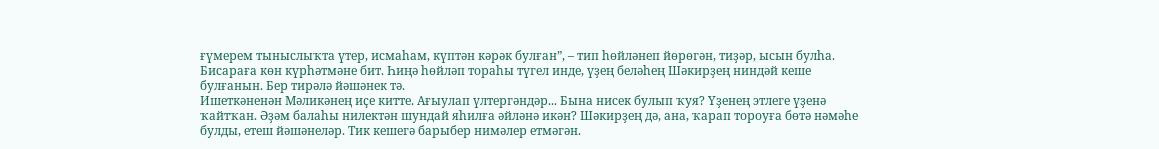ғүмерем тыныслыҡта үтер, исмаһам, күптән кәрәк булған”, – тип һөйләнеп йөрөгән, тиҙәр, ысын булһа. Бисараға көн күрһәтмәне бит. Һиңә һөйләп тораһы түгел инде, үҙең беләһең Шәкирҙең ниндәй кеше булғанын. Бер тирәлә йәшәнек тә.
Ишеткәненән Мәликәнең иҫе китте. Ағыулап үлтергәндәр... Бына нисек булып ҡуя? Үҙенең этлеге үҙенә ҡайтҡан. Әҙәм балаһы нилектән шундай яһилға әйләнә икән? Шәкирҙең дә, ана, ҡарап тороуға бөтә нәмәһе булды, етеш йәшәнеләр. Тик кешегә барыбер нимәлер етмәгән.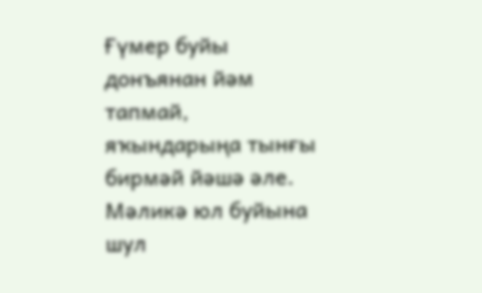Ғүмер буйы донъянан йәм тапмай, яҡындарыңа тынғы бирмәй йәшә әле.
Мәликә юл буйына шул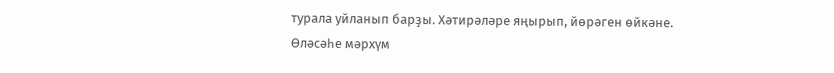турала уйланып барҙы. Хәтирәләре яңырып, йөрәген өйкәне. Өләсәһе мәрхүм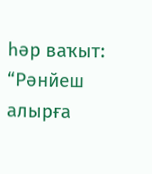һәр ваҡыт: “Рәнйеш алырға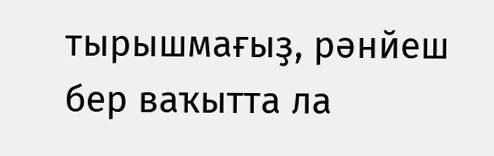тырышмағыҙ, рәнйеш бер ваҡытта ла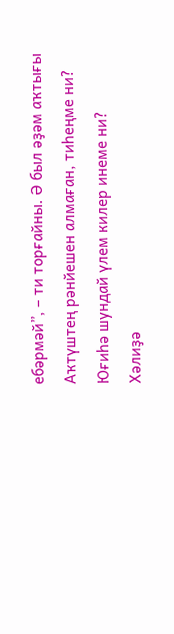ебәрмәй”, – ти торғайны. Ә был әҙәм аҡтығы Аҡтүштең рәнйешен алмаған, тиһеңме ни? Юғиһә шундай үлем килер инеме ни?
Хәлиҙә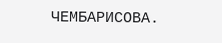ЧЕМБАРИСОВА.